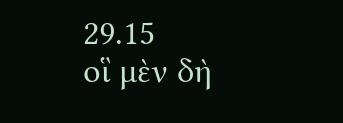29.15
οἳ μὲν δὴ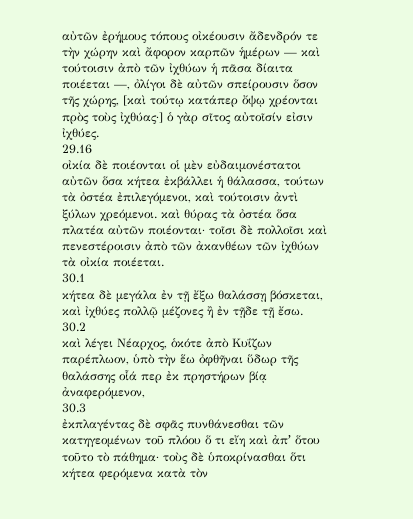αὐτῶν ἐρήμους τόπους οἰκέουσιν ἄδενδρόν τε τὴν χώρην καὶ ἄφορον καρπῶν ἡμέρων — καὶ τούτοισιν ἀπὸ τῶν ἰχθύων ἡ πᾶσα δίαιτα ποιέεται —, ὀλίγοι δὲ αὐτῶν σπείρουσιν ὅσον τῆς χώρης, [καὶ τούτῳ κατάπερ ὄψῳ χρέονται πρὸς τοὺς ἰχθύας·] ὁ γὰρ σῖτος αὐτοῖσίν εἰσιν ἰχθύες.
29.16
οἰκία δὲ ποιέονται οἱ μὲν εὐδαιμονέστατοι αὐτῶν ὅσα κήτεα ἐκβάλλει ἡ θάλασσα, τούτων τὰ ὀστέα ἐπιλεγόμενοι, καὶ τούτοισιν ἀντὶ ξύλων χρεόμενοι. καὶ θύρας τὰ ὀστέα ὅσα πλατέα αὐτῶν ποιέονται· τοῖσι δὲ πολλοῖσι καὶ πενεστέροισιν ἀπὸ τῶν ἀκανθέων τῶν ἰχθύων τὰ οἰκία ποιέεται.
30.1
κήτεα δὲ μεγάλα ἐν τῇ ἔξω θαλάσσῃ βόσκεται, καὶ ἰχθύες πολλῷ μέζονες ἢ ἐν τῇδε τῇ ἔσω.
30.2
καὶ λέγει Νέαρχος, ὁκότε ἀπὸ Κυΐζων παρέπλωον, ὑπὸ τὴν ἕω ὀφθῆναι ὕδωρ τῆς θαλάσσης οἷά περ ἐκ πρηστήρων βίᾳ ἀναφερόμενον,
30.3
ἐκπλαγέντας δὲ σφᾶς πυνθάνεσθαι τῶν κατηγεομένων τοῦ πλόου ὅ τι εἴη καὶ ἀπʼ ὅτου τοῦτο τὸ πάθημα· τοὺς δὲ ὑποκρίνασθαι ὅτι κήτεα φερόμενα κατὰ τὸν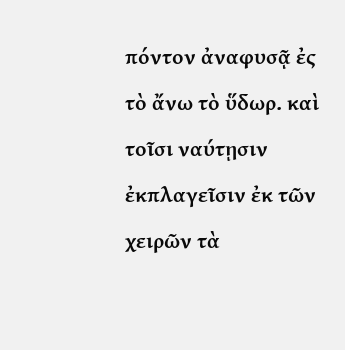πόντον ἀναφυσᾷ ἐς τὸ ἄνω τὸ ὕδωρ. καὶ τοῖσι ναύτῃσιν ἐκπλαγεῖσιν ἐκ τῶν χειρῶν τὰ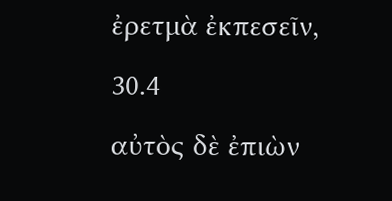ἐρετμὰ ἐκπεσεῖν,
30.4
αὐτὸς δὲ ἐπιὼν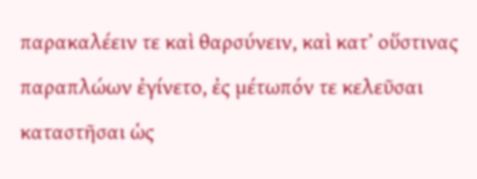παρακαλέειν τε καὶ θαρσύνειν, καὶ κατʼ οὕστινας παραπλώων ἐγίνετο, ἐς μέτωπόν τε κελεῦσαι καταστῆσαι ὡς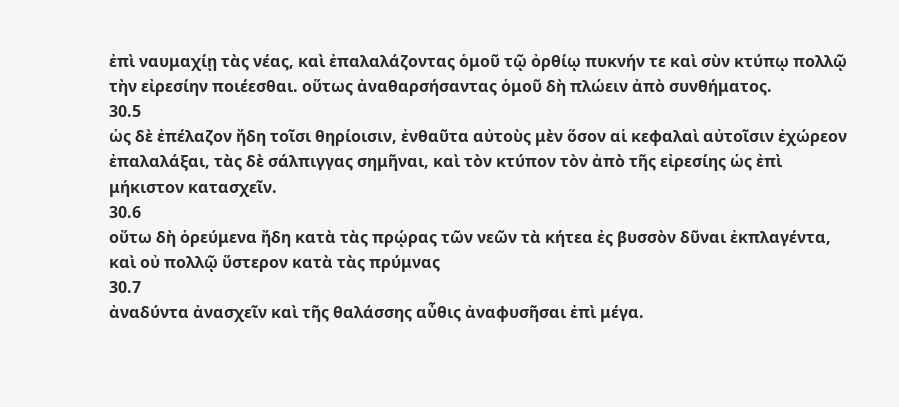ἐπὶ ναυμαχίῃ τὰς νέας, καὶ ἐπαλαλάζοντας ὁμοῦ τῷ ὀρθίῳ πυκνήν τε καὶ σὺν κτύπῳ πολλῷ τὴν εἰρεσίην ποιέεσθαι. οὕτως ἀναθαρσήσαντας ὁμοῦ δὴ πλώειν ἀπὸ συνθήματος.
30.5
ὡς δὲ ἐπέλαζον ἤδη τοῖσι θηρίοισιν, ἐνθαῦτα αὐτοὺς μὲν ὅσον αἱ κεφαλαὶ αὐτοῖσιν ἐχώρεον ἐπαλαλάξαι, τὰς δὲ σάλπιγγας σημῆναι, καὶ τὸν κτύπον τὸν ἀπὸ τῆς εἰρεσίης ὡς ἐπὶ μήκιστον κατασχεῖν.
30.6
οὕτω δὴ ὁρεύμενα ἤδη κατὰ τὰς πρῴρας τῶν νεῶν τὰ κήτεα ἐς βυσσὸν δῦναι ἐκπλαγέντα, καὶ οὐ πολλῷ ὕστερον κατὰ τὰς πρύμνας
30.7
ἀναδύντα ἀνασχεῖν καὶ τῆς θαλάσσης αὖθις ἀναφυσῆσαι ἐπὶ μέγα.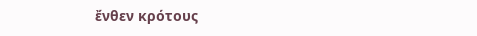ἔνθεν κρότους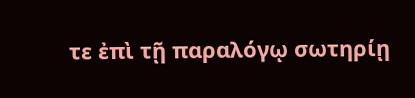τε ἐπὶ τῇ παραλόγῳ σωτηρίῃ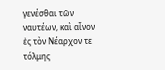γενέσθαι τῶν ναυτέων, καὶ αἶνον ἐς τὸν Νέαρχον τε τόλμης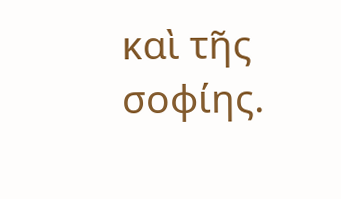καὶ τῆς σοφίης.